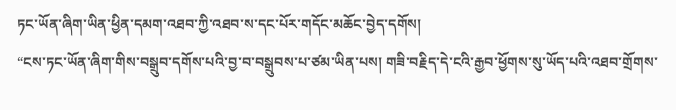ཏང་ཡོན་ཞིག་ཡིན་ཕྱིན་དམག་འཐབ་ཀྱི་འཐབ་ས་དང་པོར་གདོང་མཆོང་བྱེད་དགོས།
“ངས་ཏང་ཡོན་ཞིག་གིས་བསྒྲུབ་དགོས་པའི་བྱ་བ་བསྒྲུབས་པ་ཙམ་ཡིན་པས། གཟི་བརྗིད་དེ་ངའི་རྒྱབ་ཕྱོགས་སུ་ཡོད་པའི་འཐབ་གྲོགས་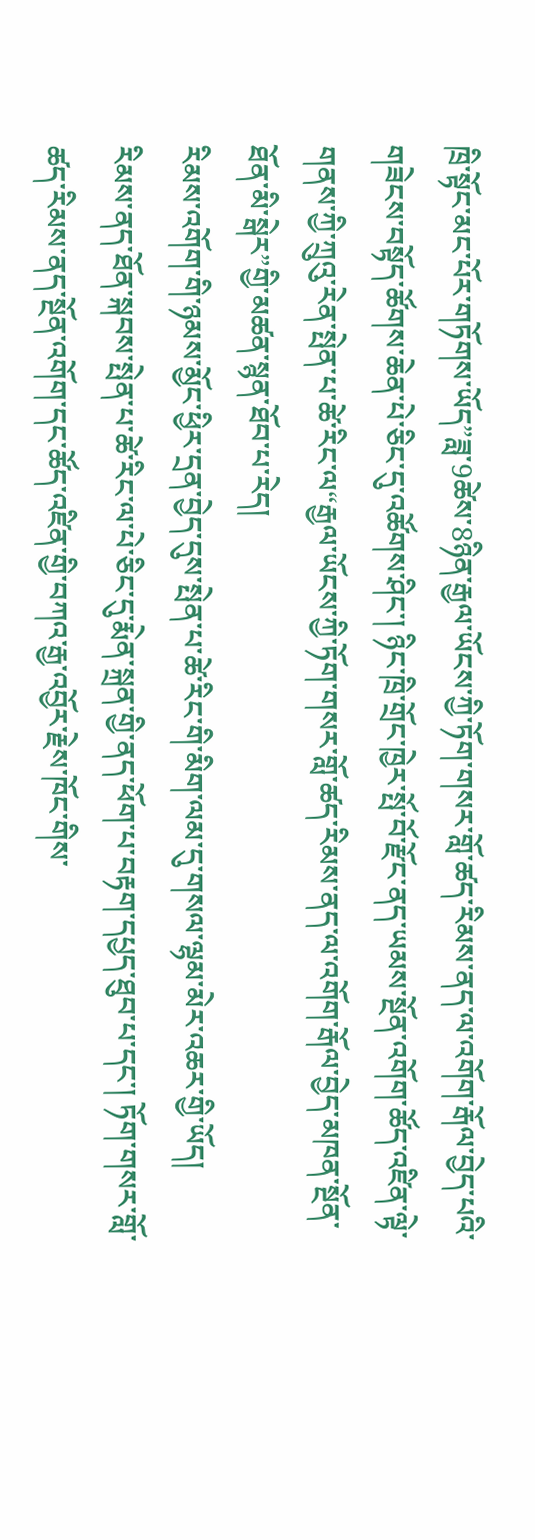ཁྲི་སྟོང་མང་པོར་གཏོགས་ཡོད”ཟླ་9ཚེས་8ཉིན་རྒྱལ་ཡོངས་ཀྱི་ཏོག་གསར་གློ་ཚད་རིམས་ནད་ལ་འགོག་རྒོལ་བྱེད་པའི་གཟེངས་བསྟོད་ཚོགས་ཆེན་པེ་ཅིང་དུ་འཚོགས་ཤིང་། ཉིང་ཁྲི་གྲོང་ཁྱེར་སྤོ་བོ་རྫོང་ནད་ཡམས་སྔོན་འགོག་ཚོད་འཛིན་ལྟེ་གནས་ཀྱི་ཀྲུའུ་རེན་སྤེན་པ་ཚེ་རིང་ལ“རྒྱལ་ཡོངས་ཀྱི་ཏོག་གསར་གློ་ཚད་རིམས་ནད་ལ་འགོག་རྒོལ་བྱེད་མཁན་སྔོན་ཐོན་མི་སྒེར”གྱི་མཚན་སྙན་ཐོབ་པ་རེད།
རིམས་འགོག་གི་ཉམས་མྱོང་ཕྱིར་དྲན་བྱེད་དུས་སྤེན་པ་ཚེ་རིང་གི་མིག་ལམ་དུ་གསལ་ལྷམ་མེར་འཆར་གྱི་ཡོད།
རིམས་ནད་ཐོན་སྐབས་སྤེན་པ་ཚེ་རིང་ལ་པེ་ཅིང་དུ་རྨེན་སྐྲན་གྱི་ནད་ཕོག་པ་བརྟག་དཔྱད་ཐུབ་པ་དང་། ཏོག་གསར་གློ་ཚད་རིམས་ནད་སྔོན་འགོག་དང་ཚོད་འཛིན་གྱི་བཀའ་རྒྱ་འབྱོར་རྗེས་ཁོང་གིས་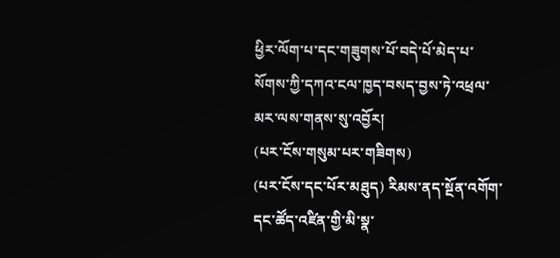ཕྱིར་ལོག་པ་དང་གཟུགས་པོ་བདེ་པོ་མེད་པ་སོགས་ཀྱི་དཀའ་ངལ་ཁྱད་བསད་བྱས་ཏེ་འཕྲལ་མར་ལས་གནས་སུ་འབྱོར།
(པར་ངོས་གསུམ་པར་གཟིགས)
(པར་ངོས་དང་པོར་མཐུད) རིམས་ནད་སྔོན་འགོག་དང་ཚོད་འཛིན་གྱི་མི་སྣ་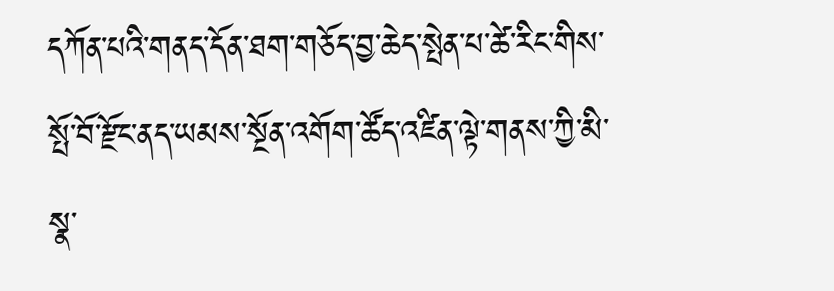དཀོན་པའི་གནད་དོན་ཐག་གཅོད་བྱ་ཆེད་སྤེན་པ་ཚེ་རིང་གིས་སྤོ་བོ་རྫོང་ནད་ཡམས་སྔོན་འགོག་ཚོད་འཛིན་ལྟེ་གནས་ཀྱི་མི་སྣ་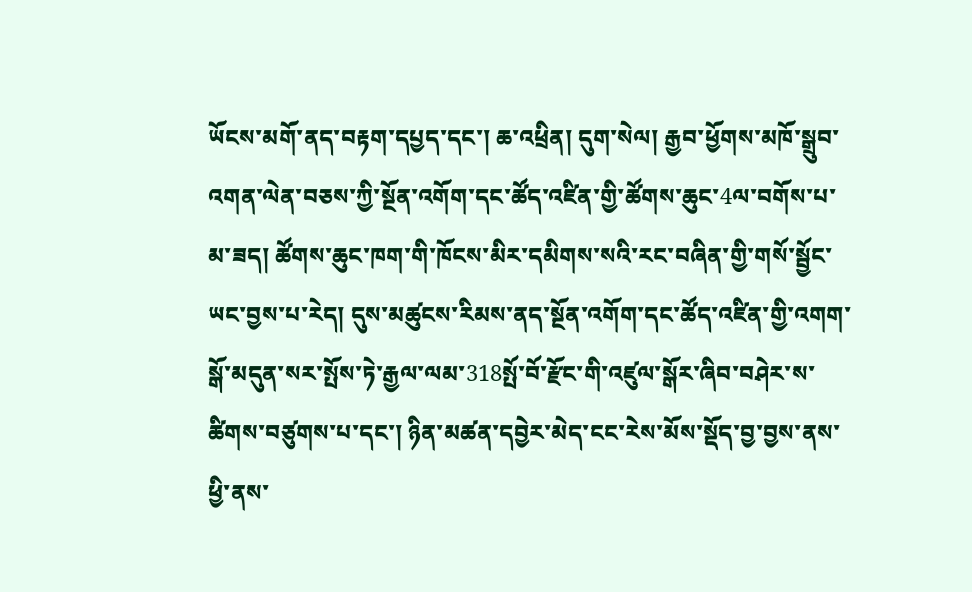ཡོངས་མགོ་ནད་བརྟག་དཔྱད་དང་། ཆ་འཕྲིན། དུག་སེལ། རྒྱབ་ཕྱོགས་མཁོ་སྒྲུབ་འགན་ལེན་བཅས་ཀྱི་སྔོན་འགོག་དང་ཚོད་འཛིན་གྱི་ཚོགས་ཆུང་4ལ་བགོས་པ་མ་ཟད། ཚོགས་ཆུང་ཁག་གི་ཁོངས་མིར་དམིགས་སའི་རང་བཞིན་གྱི་གསོ་སྦྱོང་ཡང་བྱས་པ་རེད། དུས་མཚུངས་རིམས་ནད་སྔོན་འགོག་དང་ཚོད་འཛིན་གྱི་འགག་སྒོ་མདུན་སར་སྤོས་ཏེ་རྒྱལ་ལམ་318སྤོ་བོ་རྫོང་གི་འཛུལ་སྒོར་ཞིབ་བཤེར་ས་ཚིགས་བཙུགས་པ་དང་། ཉིན་མཚན་དབྱེར་མེད་ངང་རེས་མོས་སྡོད་བྱ་བྱས་ནས་ཕྱི་ནས་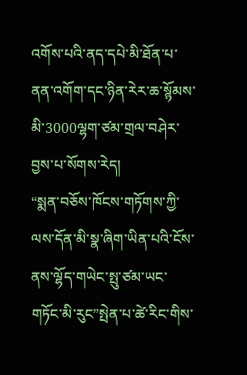འགོས་པའི་ནད་དཔེ་མི་ཐོན་པ་ནན་འགོག་དང་ཉིན་རེར་ཆ་སྙོམས་མི་3000ལྷག་ཙམ་གྲལ་བཤེར་བྱས་པ་སོགས་རེད།
“སྨན་བཅོས་ཁོངས་གཏོགས་ཀྱི་ལས་དོན་མི་སྣ་ཞིག་ཡིན་པའི་ངོས་ནས་ལྷོད་གཡེང་སྤུ་ཙམ་ཡང་གཏོང་མི་རུང”སྤེན་པ་ཚེ་རིང་གིས་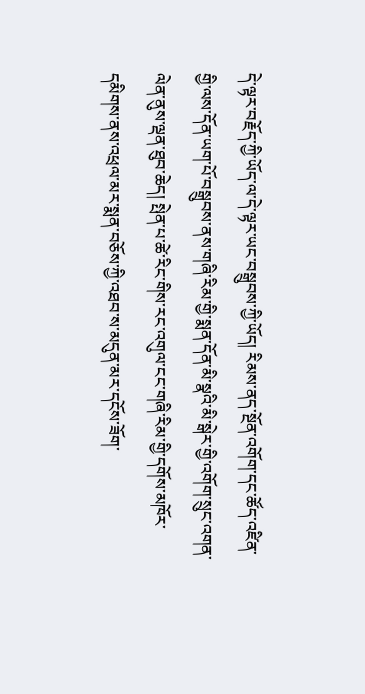དེ་ལྟར་བརྗོད་ཀྱི་ཡོད་ལ་དེ་ལྟར་ཡང་བསྒྲུབས་ཀྱི་ཡོད། རིམས་ནད་སྔོན་འགོག་དང་ཚོད་འཛིན་གྱི་ལས་དོན་ཡག་པོ་བསྒྲུབས་ནས་གཞི་རིམ་གྱི་སྨན་དོན་མི་སྣའི་མི་སྒེར་གྱི་འགོག་སྲུང་འགན་ལེན་ནུས་ལྡན་ཐུབ་ཆེད། སྤེན་པ་ཚེ་རིང་གིས་རང་འགུལ་ངང་གཞི་རིམ་གྱི་དགོས་མཁོར་དམིགས་ནས་འཕྲལ་མར་སྨན་བཅོས་ཀྱི་འཐབ་ས་མདུན་མར་དངོས་ཟོག་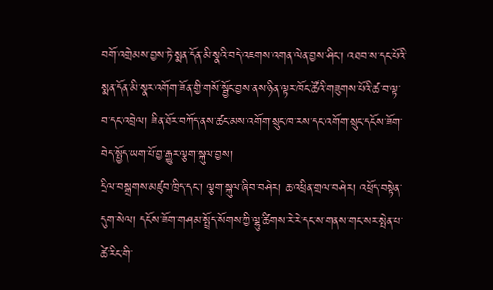བགོ་འགྲེམས་བྱས་ཏེ་སྨན་དོན་མི་སྣའི་བདེ་འཇགས་འགན་ལེན་བྱས་ཤིང་། འཐབ་ས་དང་པོའི་སྨན་དོན་མི་སྣར་འགོག་ཟོན་གྱི་གསོ་སྦྱོང་བྱས་ནས་ཉིན་ལྟར་ཁོང་ཚོའི་གཟུགས་པོའི་ཚ་བ་ལྟ་བ་དང་འབྲེལ། ཟིན་ཐོར་བཀོད་ནས་ཚང་མས་འགོག་སྲུང་ཁ་རས་དང་འགོག་སྲུང་དངོས་ཟོག་བེད་སྤྱོད་ཡག་པོ་བྱ་རྒྱུར་ལྕག་སྐུལ་བྱས།
དྲིལ་བསྒྲགས་མཛུབ་ཁྲིད་དང་། ལྕག་སྐུལ་ཞིབ་བཤེར། ཆ་འཕྲིན་གྲལ་བཤེར། འཕྲོད་བསྟེན་དུག་སེལ། དངོས་ཟོག་གཤམ་སྤྲོད་སོགས་ཀྱི་ལྷུ་ཚིགས་རེ་རེ་དང་ས་གནས་གང་སར་སྤེན་པ་ཚེ་རིང་གི་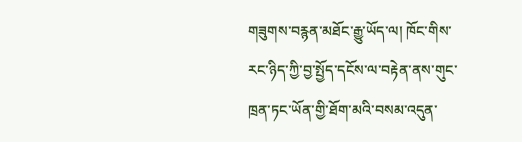གཟུགས་བརྙན་མཐོང་རྒྱུ་ཡོད་ལ། ཁོང་གིས་རང་ཉིད་ཀྱི་བྱ་སྤྱོད་དངོས་ལ་བརྟེན་ནས་གུང་ཁྲན་ཏང་ཡོན་གྱི་ཐོག་མའི་བསམ་འདུན་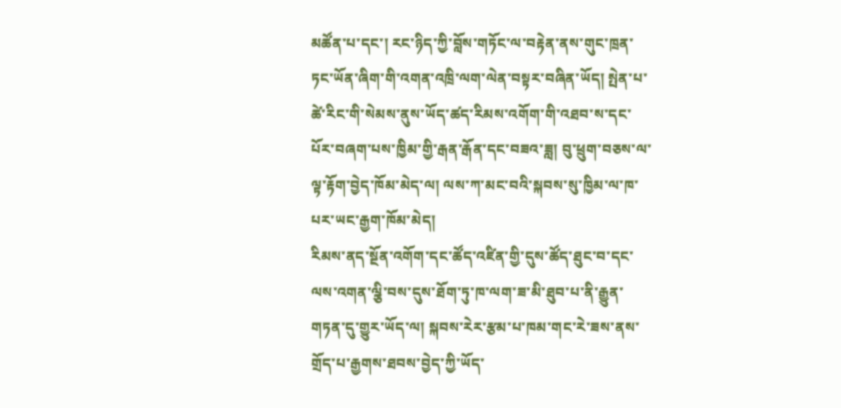མཚོན་པ་དང་། རང་ཉིད་ཀྱི་བློས་གཏོང་ལ་བརྟེན་ནས་གུང་ཁྲན་ཏང་ཡོན་ཞིག་གི་འགན་འཁྲི་ལག་ལེན་བསྟར་བཞིན་ཡོད། སྤེན་པ་ཚེ་རིང་གི་སེམས་ནུས་ཡོད་ཚད་རིམས་འགོག་གི་འཐབ་ས་དང་པོར་བཞག་པས་ཁྱིམ་གྱི་རྒན་རྒོན་དང་བཟའ་ཟླ། བུ་ཕྲུག་བཅས་ལ་ལྟ་རྟོག་བྱེད་ཁོམ་མེད་ལ། ལས་ཀ་མང་བའི་སྐབས་སུ་ཁྱིམ་ལ་ཁ་པར་ཡང་རྒྱག་ཁོམ་མེད།
རིམས་ནད་སྔོན་འགོག་དང་ཚོད་འཛིན་གྱི་དུས་ཚོད་ཐུང་བ་དང་ལས་འགན་ལྕི་བས་དུས་ཐོག་ཏུ་ཁ་ལག་ཟ་མི་ཐུབ་པ་ནི་རྒྱུན་གཏན་དུ་གྱུར་ཡོད་ལ། སྐབས་རེར་རྩམ་པ་ཁམ་གང་རེ་ཟས་ནས་གྲོད་པ་རྒྱགས་ཐབས་བྱེད་ཀྱི་ཡོད་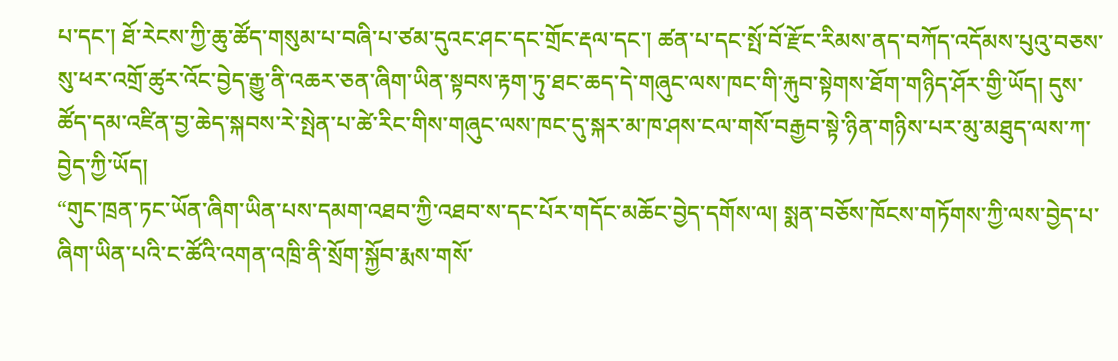པ་དང་། ཐོ་རེངས་ཀྱི་ཆུ་ཚོད་གསུམ་པ་བཞི་པ་ཙམ་དུའང་ཤང་དང་གྲོང་རྡལ་དང་། ཚན་པ་དང་སྤོ་བོ་རྫོང་རིམས་ནད་བཀོད་འདོམས་པུའུ་བཅས་སུ་ཕར་འགྲོ་ཚུར་འོང་བྱེད་རྒྱུ་ནི་འཆར་ཅན་ཞིག་ཡིན་སྟབས་རྟག་ཏུ་ཐང་ཆད་དེ་གཞུང་ལས་ཁང་གི་རྐུབ་སྟེགས་ཐོག་གཉིད་ཤོར་གྱི་ཡོད། དུས་ཚོད་དམ་འཛིན་བྱ་ཆེད་སྐབས་རེ་སྤེན་པ་ཚེ་རིང་གིས་གཞུང་ལས་ཁང་དུ་སྐར་མ་ཁ་ཤས་ངལ་གསོ་བརྒྱབ་སྟེ་ཉིན་གཉིས་པར་མུ་མཐུད་ལས་ཀ་བྱེད་ཀྱི་ཡོད།
“གུང་ཁྲན་ཏང་ཡོན་ཞིག་ཡིན་པས་དམག་འཐབ་ཀྱི་འཐབ་ས་དང་པོར་གདོང་མཆོང་བྱེད་དགོས་ལ། སྨན་བཅོས་ཁོངས་གཏོགས་ཀྱི་ལས་བྱེད་པ་ཞིག་ཡིན་པའི་ང་ཚོའི་འགན་འཁྲི་ནི་སྲོག་སྐྱོབ་རྨས་གསོ་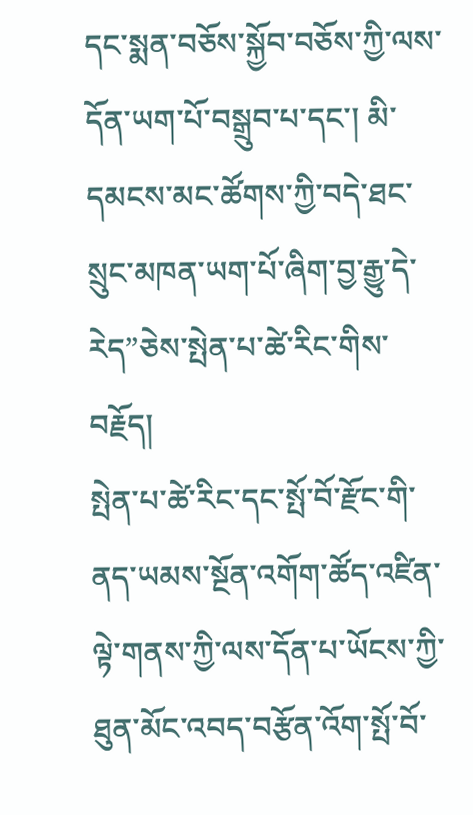དང་སྨན་བཅོས་སྐྱོབ་བཅོས་ཀྱི་ལས་དོན་ཡག་པོ་བསྒྲུབ་པ་དང་། མི་དམངས་མང་ཚོགས་ཀྱི་བདེ་ཐང་སྲུང་མཁན་ཡག་པོ་ཞིག་བྱ་རྒྱུ་དེ་རེད”ཅེས་སྤེན་པ་ཚེ་རིང་གིས་བརྗོད།
སྤེན་པ་ཚེ་རིང་དང་སྤོ་བོ་རྫོང་གི་ནད་ཡམས་སྔོན་འགོག་ཚོད་འཛིན་ལྟེ་གནས་ཀྱི་ལས་དོན་པ་ཡོངས་ཀྱི་ཐུན་མོང་འབད་བརྩོན་འོག་སྤོ་བོ་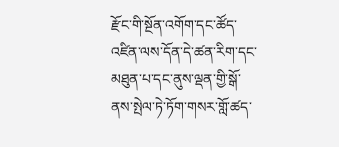རྫོང་གི་སྔོན་འགོག་དང་ཚོད་འཛིན་ལས་དོན་དེ་ཚན་རིག་དང་མཐུན་པ་དང་ནུས་ལྡན་གྱི་སྒོ་ནས་སྤེལ་ཏེ་ཏོག་གསར་གློ་ཚད་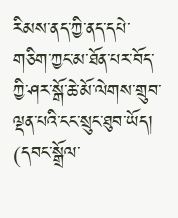རིམས་ནད་ཀྱི་ནད་དཔེ་གཅིག་ཀྱང་མ་ཐོན་པར་བོད་ཀྱི་ཤར་སྒོ་ཆེ་མོ་ལེགས་གྲུབ་ལྡན་པའི་ངང་སྲུང་ཐུབ་ཡོད།
(དབང་སྒྲོལ་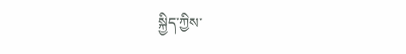སྐྱིད་ཀྱིས་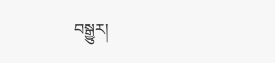བསྒྱུར།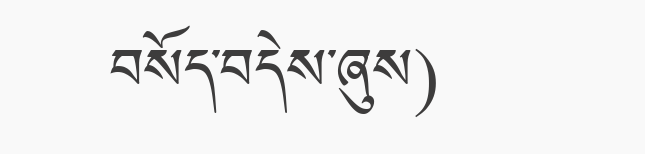བསོད་བདེས་ཞུས)